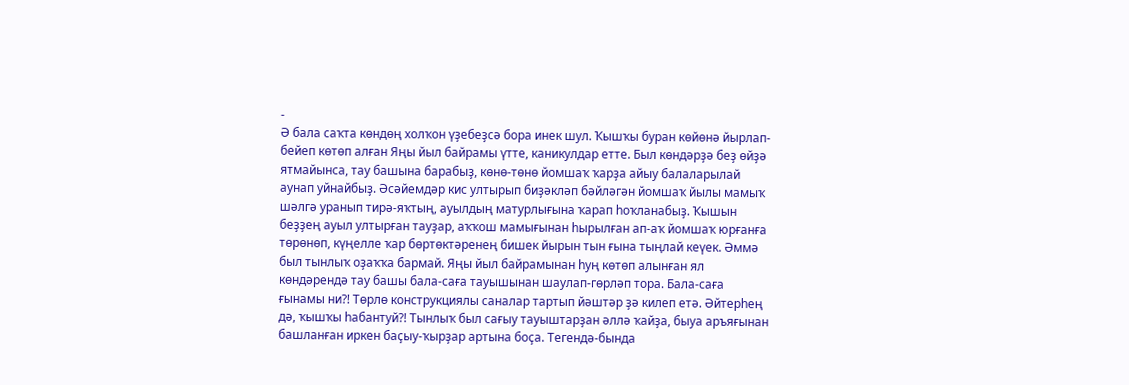-
Ә бала саҡта көндөң холҡон үҙебеҙсә бора инек шул. Ҡышҡы буран көйөнә йырлап-бейеп көтөп алған Яңы йыл байрамы үтте, каникулдар етте. Был көндәрҙә беҙ өйҙә ятмайынса, тау башына барабыҙ, көнө-төнө йомшаҡ ҡарҙа айыу балаларылай аунап уйнайбыҙ. Әсәйемдәр кис ултырып биҙәкләп бәйләгән йомшаҡ йылы мамыҡ шәлгә уранып тирә-яҡтың, ауылдың матурлығына ҡарап һоҡланабыҙ. Ҡышын беҙҙең ауыл ултырған тауҙар, аҡҡош мамығынан һырылған ап-аҡ йомшаҡ юрғанға төрөнөп, күңелле ҡар бөртөктәренең бишек йырын тын ғына тыңлай кеүек. Әммә был тынлыҡ оҙаҡҡа бармай. Яңы йыл байрамынан һуң көтөп алынған ял көндәрендә тау башы бала-саға тауышынан шаулап-гөрләп тора. Бала-саға ғынамы ни?! Төрлө конструкциялы саналар тартып йәштәр ҙә килеп етә. Әйтерһең дә, ҡышҡы һабантуй?! Тынлыҡ был сағыу тауыштарҙан әллә ҡайҙа, быуа аръяғынан башланған иркен баҫыу-ҡырҙар артына боҫа. Тегендә-бында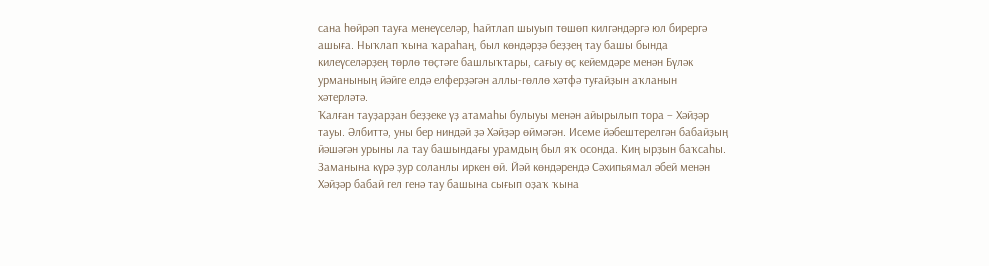сана һөйрәп тауға менеүселәр, һайтлап шыуып төшөп килгәндәргә юл бирергә ашыға. Ныҡлап ҡына ҡараһаң, был көндәрҙә беҙҙең тау башы бында килеүселәрҙең төрлө төҫтәге башлыҡтары, сағыу өҫ кейемдәре менән Бүләк урманының йәйге елдә елферҙәгән аллы-гөллө хәтфә туғайҙын аҡланын хәтерләтә.
Ҡалған тауҙарҙан беҙҙеке үҙ атамаһы булыуы менән айырылып тора – Хәйҙәр тауы. Әлбиттә, уны бер ниндәй ҙә Хәйҙәр өймәгән. Исеме йәбештерелгән бабайҙың йәшәгән урыны ла тау башындағы урамдың был яҡ осонда. Киң ырҙын баҡсаһы. Заманына күрә ҙур соланлы иркен өй. Йәй көндәрендә Сәхипьямал әбей менән Хәйҙәр бабай гел генә тау башына сығып оҙаҡ ҡына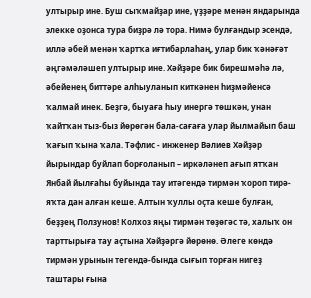ултырыр ине. Буш сыҡмайҙар ине, үҙҙәре менән яндарында элекке оҙонса тура биҙрә лә тора. Нимә булғандыр эсендә, иллә әбей менән ҡартҡа иғтибарлаһаң, улар бик ҡәнәғәт әңгәмәләшеп ултырыр ине. Хәйҙәре бик бирешмәһә лә, әбейенең биттәре алһыуланып киткәнен һиҙмәйенсә ҡалмай инек. Беҙгә, быуаға һыу инергә төшкән, унан ҡайтҡан тыз-быз йөрөгән бала-сағаға улар йылмайып баш ҡағып ҡына ҡала. Тәфлис - инженер Вәлиев Хәйҙәр йырындар буйлап борғоланып – иркәләнеп ағып ятҡан Янбай йылғаһы буйында тау итәгендә тирмән ҡороп тирә-яҡта дан алған кеше. Алтын ҡуллы оҫта кеше булған, беҙҙең Ползунов! Колхоз яңы тирмән төҙөгәс тә, халыҡ он тарттырыға тау аҫтына Хәйҙәргә йөрөнө. Әлеге көндә тирмән урынын тегендә-бында сығып торған нигеҙ таштары ғына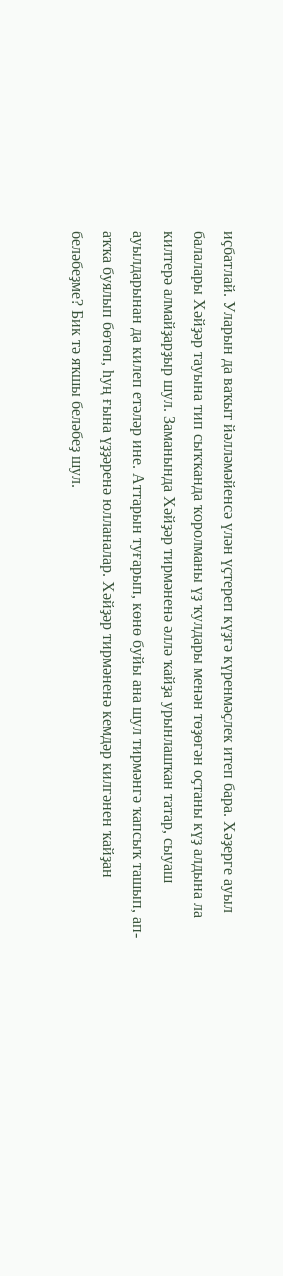иҫбатлай. Уларын да ваҡыт йәлләмәйенсә үлән үҫтереп күҙгә күренмәҫлек итеп бара. Хәҙерге ауыл балалары Хәйҙәр тауына тип сыҡҡанда ҡоролманы үҙ ҡулдары менән төҙөгән оҫтаны күҙ алдына ла килтерә алмайҙарҙыр шул. Заманында Хәйҙәр тирмәненә әллә ҡайҙа урынлашҡан татар, сыуаш ауылдарынан да килеп етәләр ине. Аттарын туғарып, көнө буйы ана шул тирмәнгә ҡапсыҡ ташып, ап-аҡҡа буялып бөтөп, һуң ғына үҙҙәренә юлланалар. Хәйҙәр тирмәненә кемдәр килгәнен ҡайҙан беләбеҙме? Бик тә яҡшы беләбеҙ шул.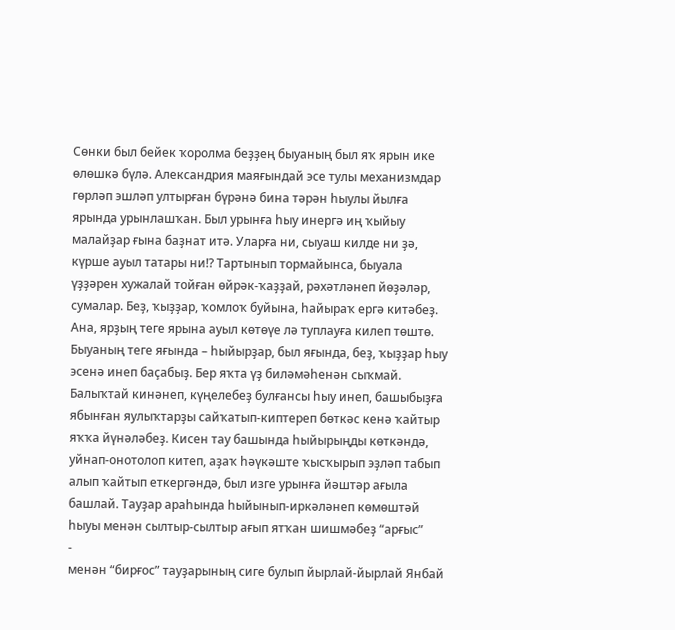Сөнки был бейек ҡоролма беҙҙең быуаның был яҡ ярын ике өлөшкә бүлә. Александрия маяғындай эсе тулы механизмдар гөрләп эшләп ултырған бүрәнә бина тәрән һыулы йылға ярында урынлашҡан. Был урынға һыу инергә иң ҡыйыу малайҙар ғына баҙнат итә. Уларға ни, сыуаш килде ни ҙә, күрше ауыл татары ни!? Тартынып тормайынса, быуала үҙҙәрен хужалай тойған өйрәк-ҡаҙҙай, рәхәтләнеп йөҙәләр, сумалар. Беҙ, ҡыҙҙар, ҡомлоҡ буйына, һайыраҡ ергә китәбеҙ. Ана, ярҙың теге ярына ауыл көтөүе лә туплауға килеп төштө. Быуаның теге яғында – һыйырҙар, был яғында, беҙ, ҡыҙҙар һыу эсенә инеп баҫабыҙ. Бер яҡта үҙ биләмәһенән сыҡмай. Балыҡтай кинәнеп, күңелебеҙ булғансы һыу инеп, башыбыҙға ябынған яулыҡтарҙы сайҡатып-киптереп бөткәс кенә ҡайтыр яҡҡа йүнәләбеҙ. Кисен тау башында һыйырыңды көткәндә, уйнап-онотолоп китеп, аҙаҡ һәүкәште ҡысҡырып эҙләп табып алып ҡайтып еткергәндә, был изге урынға йәштәр ағыла башлай. Тауҙар араһында һыйынып-иркәләнеп көмөштәй һыуы менән сылтыр-сылтыр ағып ятҡан шишмәбеҙ “арғыс”
-
менән “бирғос” тауҙарының сиге булып йырлай-йырлай Янбай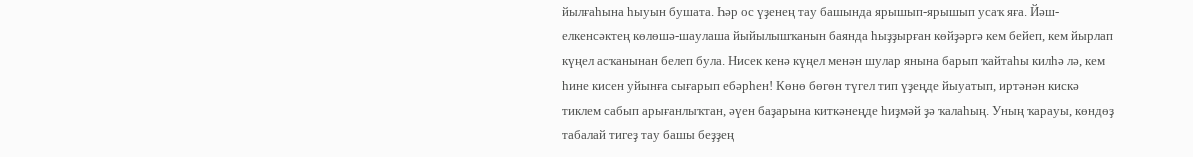йылғаһына һыуын бушата. Һәр ос үҙенең тау башында ярышып-ярышып усаҡ яға. Йәш-елкенсәктең көлөшә-шаулаша йыйылышҡанын баянда һыҙҙырған көйҙәргә кем бейеп, кем йырлап күңел асҡанынан белеп була. Нисек кенә күңел менән шулар янына барып ҡайтаһы килһә лә, кем һине кисен уйынға сығарып ебәрһен! Көнө бөгөн түгел тип үҙеңде йыуатып, иртәнән кискә тиклем сабып арығанлыҡтан, әүен баҙарына киткәнеңде һиҙмәй ҙә ҡалаһың. Уның ҡарауы, көндөҙ табалай тигеҙ тау башы беҙҙең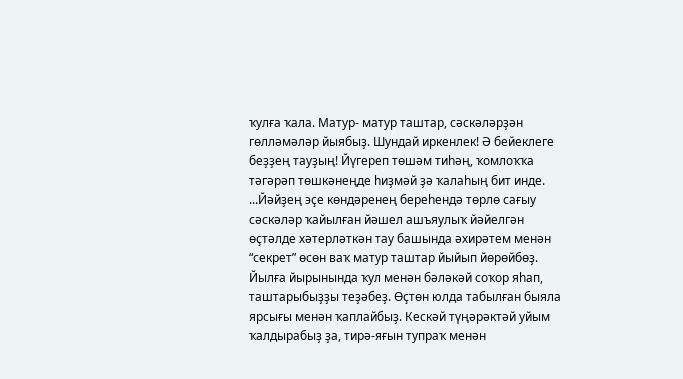ҡулға ҡала. Матур- матур таштар, сәскәләрҙән гөлләмәләр йыябыҙ. Шундай иркенлек! Ә бейеклеге беҙҙең тауҙың! Йүгереп төшәм тиһәң, ҡомлоҡҡа тәгәрәп төшкәнеңде һиҙмәй ҙә ҡалаһың бит инде.
...Йәйҙең эҫе көндәренең береһендә төрлө сағыу сәскәләр ҡайылған йәшел ашъяулыҡ йәйелгән өҫтәлде хәтерләткән тау башында әхирәтем менән “секрет” өсөн ваҡ матур таштар йыйып йөрөйбөҙ. Йылға йырынында ҡул менән бәләкәй соҡор яһап, таштарыбыҙҙы теҙәбеҙ. Өҫтөн юлда табылған быяла ярсығы менән ҡаплайбыҙ. Кескәй түңәрәктәй уйым ҡалдырабыҙ ҙа, тирә-яғын тупраҡ менән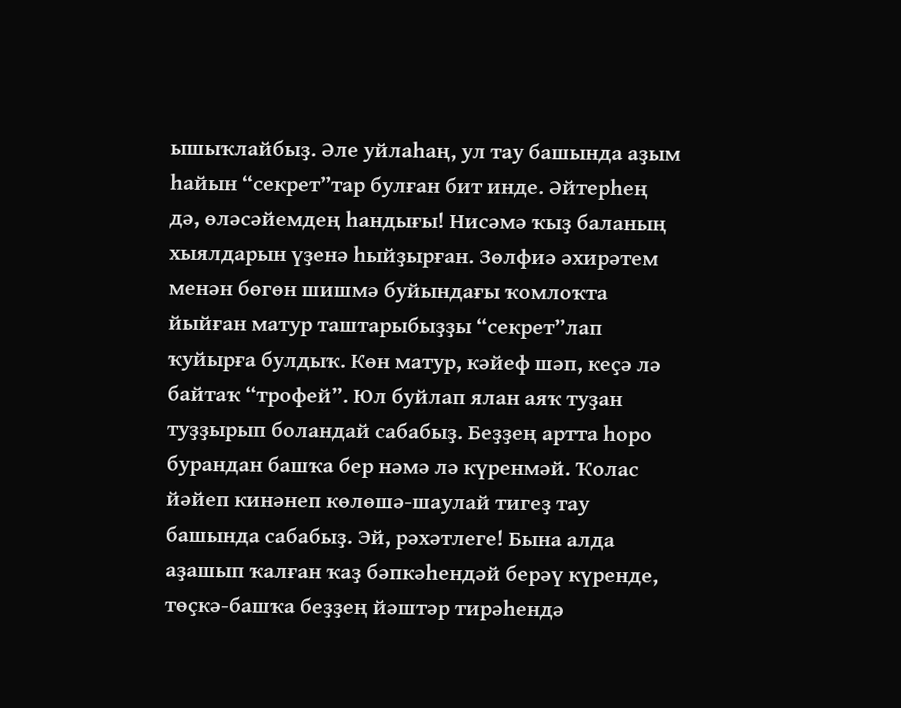ышыҡлайбыҙ. Әле уйлаһаң, ул тау башында аҙым һайын “секрет”тар булған бит инде. Әйтерһең дә, өләсәйемдең һандығы! Нисәмә ҡыҙ баланың хыялдарын үҙенә һыйҙырған. Зөлфиә әхирәтем менән бөгөн шишмә буйындағы ҡомлоҡта йыйған матур таштарыбыҙҙы “секрет”лап ҡуйырға булдыҡ. Көн матур, кәйеф шәп, кеҫә лә байтаҡ “трофей”. Юл буйлап ялан аяҡ туҙан туҙҙырып боландай сабабыҙ. Беҙҙең артта һоро бурандан башҡа бер нәмә лә күренмәй. Ҡолас йәйеп кинәнеп көлөшә-шаулай тигеҙ тау башында сабабыҙ. Эй, рәхәтлеге! Бына алда аҙашып ҡалған ҡаҙ бәпкәһендәй берәү күренде, төҫкә-башҡа беҙҙең йәштәр тирәһендә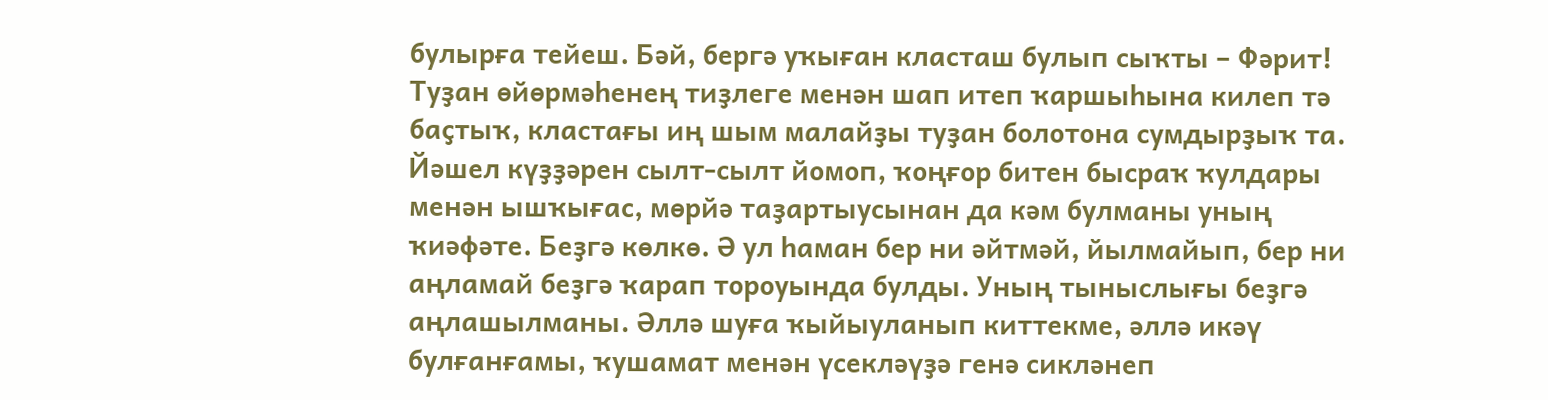булырға тейеш. Бәй, бергә уҡыған класташ булып сыҡты – Фәрит! Туҙан өйөрмәһенең тиҙлеге менән шап итеп ҡаршыһына килеп тә баҫтыҡ, кластағы иң шым малайҙы туҙан болотона сумдырҙыҡ та. Йәшел күҙҙәрен сылт-сылт йомоп, ҡоңғор битен бысраҡ ҡулдары менән ышҡығас, мөрйә таҙартыусынан да кәм булманы уның ҡиәфәте. Беҙгә көлкө. Ә ул һаман бер ни әйтмәй, йылмайып, бер ни аңламай беҙгә ҡарап тороуында булды. Уның тыныслығы беҙгә аңлашылманы. Әллә шуға ҡыйыуланып киттекме, әллә икәү булғанғамы, ҡушамат менән үсекләүҙә генә сикләнеп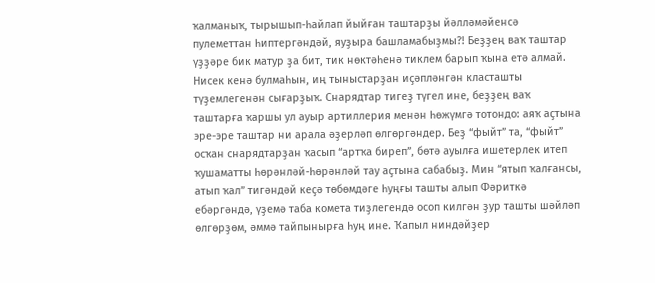ҡалманыҡ, тырышып-һайлап йыйған таштарҙы йәлләмәйенсә пулеметтан һиптергәндәй, яуҙыра башламабыҙмы?! Беҙҙең ваҡ таштар үҙҙәре бик матур ҙа бит, тик нөктәһенә тиклем барып ҡына етә алмай. Нисек кенә булмаһын, иң тыныстарҙан иҫәпләнгән класташты түҙемлегенән сығарҙыҡ. Снарядтар тигеҙ түгел ине, беҙҙең ваҡ таштарға ҡаршы ул ауыр артиллерия менән һөжүмгә тотондо: аяҡ аҫтына эре-эре таштар ни арала әҙерләп өлгөргәндер. Беҙ “фыйт” та, “фыйт” осҡан снарядтарҙан ҡасып “артҡа биреп”, бөтә ауылға ишетерлек итеп ҡушаматты һөрәнләй-һөрәнләй тау аҫтына сабабыҙ. Мин “ятып ҡалғансы, атып ҡал” тигәндәй кеҫә төбөмдәге һуңғы ташты алып Фәриткә ебәргәндә, үҙемә таба комета тиҙлегендә осоп килгән ҙур ташты шәйләп өлгөрҙөм, әммә тайпынырға һуң ине. Ҡапыл ниндәйҙер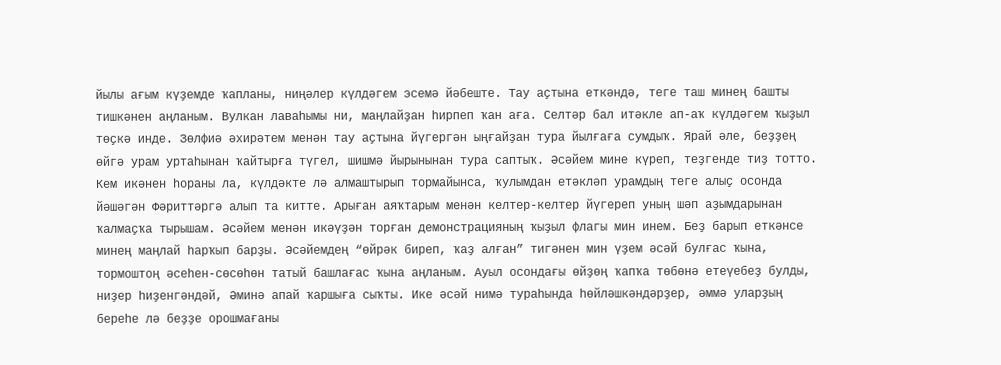йылы ағым күҙемде ҡапланы, ниңәлер күлдәгем эсемә йәбеште. Тау аҫтына еткәндә, теге таш минең башты тишкәнен аңланым. Вулкан лаваһымы ни, маңлайҙан һирпеп ҡан аға. Селтәр бал итәкле ап-аҡ күлдәгем ҡыҙыл төҫкә инде. Зөлфиә әхирәтем менән тау аҫтына йүгергән ыңғайҙан тура йылғаға сумдыҡ. Ярай әле, беҙҙең өйгә урам уртаһынан ҡайтырға түгел, шишмә йырынынан тура саптыҡ. Әсәйем мине күреп, теҙгенде тиҙ тотто. Кем икәнен һораны ла, күлдәкте лә алмаштырып тормайынса, ҡулымдан етәкләп урамдың теге алыҫ осонда йәшәгән Фәриттәргә алып та китте. Арыған аяҡтарым менән келтер-келтер йүгереп уның шәп аҙымдарынан ҡалмаҫҡа тырышам. Әсәйем менән икәүҙән торған демонстрацияның ҡыҙыл флагы мин инем. Беҙ барып еткәнсе минең маңлай һарҡып барҙы. Әсәйемдең “өйрәк биреп, ҡаҙ алған” тигәнен мин үҙем әсәй булғас ҡына, тормоштоң әсеһен-сөсөһөн татый башлағас ҡына аңланым. Ауыл осондағы өйҙөң ҡапҡа төбөнә етеүебеҙ булды, ниҙер һиҙенгәндәй, Әминә апай ҡаршыға сыҡты. Ике әсәй нимә тураһында һөйләшкәндәрҙер, әммә уларҙың береһе лә беҙҙе орошмағаны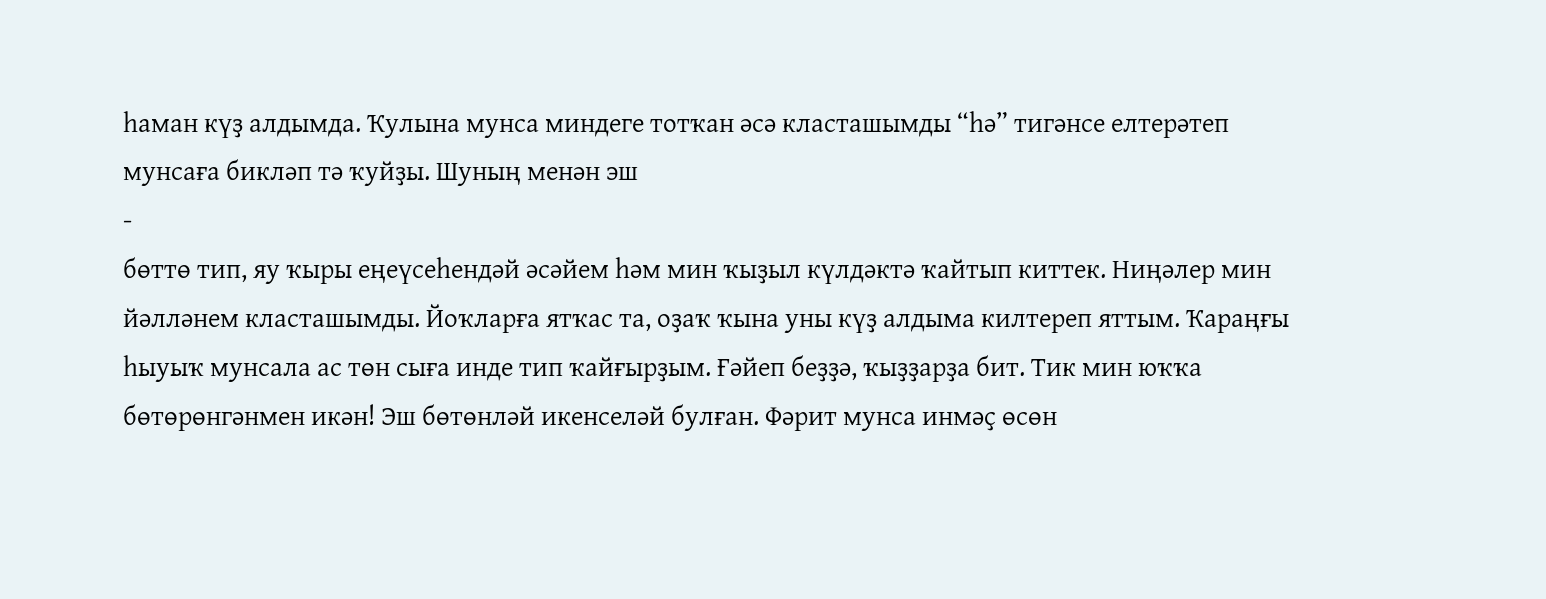һаман күҙ алдымда. Ҡулына мунса миндеге тотҡан әсә класташымды “һә” тигәнсе елтерәтеп мунсаға бикләп тә ҡуйҙы. Шуның менән эш
-
бөттө тип, яу ҡыры еңеүсеһендәй әсәйем һәм мин ҡыҙыл күлдәктә ҡайтып киттек. Ниңәлер мин йәлләнем класташымды. Йоҡларға ятҡас та, оҙаҡ ҡына уны күҙ алдыма килтереп яттым. Ҡараңғы һыуыҡ мунсала ас төн сыға инде тип ҡайғырҙым. Ғәйеп беҙҙә, ҡыҙҙарҙа бит. Тик мин юҡҡа бөтөрөнгәнмен икән! Эш бөтөнләй икенселәй булған. Фәрит мунса инмәҫ өсөн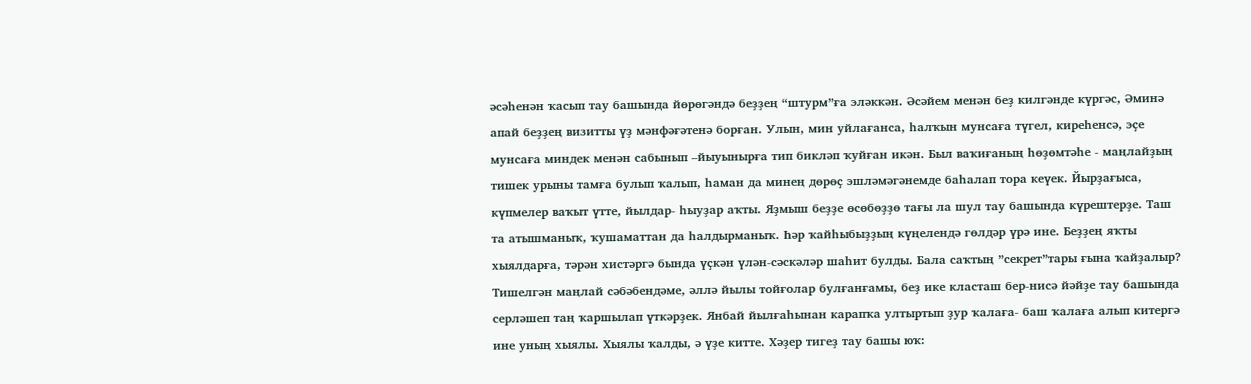әсәһенән ҡасып тау башында йөрөгәндә беҙҙең “штурм”ға эләккән. Әсәйем менән беҙ килгәнде күргәс, Әминә апай беҙҙең визитты үҙ мәнфәғәтенә борған. Улын, мин уйлағанса, һалҡын мунсаға түгел, киреһенсә, эҫе мунсаға миндек менән сабынып –йыуынырға тип бикләп ҡуйған икән. Был ваҡиғаның һөҙөмтәһе - маңлайҙың тишек урыны тамға булып ҡалып, һаман да минең дөрөҫ эшләмәгәнемде баһалап тора кеүек. Йырҙағыса, күпмелер ваҡыт үтте, йылдар- һыуҙар аҡты. Яҙмыш беҙҙе өсөбөҙҙө тағы ла шул тау башында күрештерҙе. Таш та атышманыҡ, ҡушаматтан да һалдырманыҡ. Һәр ҡайһыбыҙҙың күңелендә гөлдәр үрә ине. Беҙҙең яҡты хыялдарға, тәрән хистәргә бында үҫкән үлән-сәскәләр шаһит булды. Бала саҡтың ”секрет”тары ғына ҡайҙалыр? Тишелгән маңлай сәбәбендәме, әллә йылы тойғолар булғанғамы, беҙ ике класташ бер-нисә йәйҙе тау башында серләшеп таң ҡаршылап үткәрҙек. Янбай йылғаһынан карапҡа ултыртып ҙур ҡалаға- баш ҡалаға алып китергә ине уның хыялы. Хыялы ҡалды, ә үҙе китте. Хәҙер тигеҙ тау башы юҡ: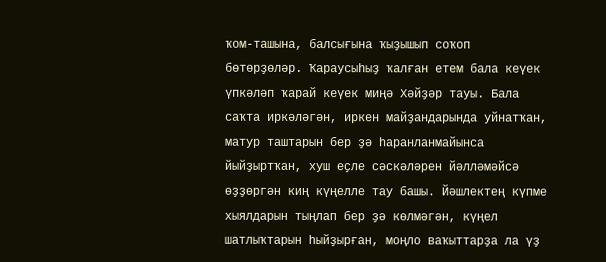ҡом-ташына, балсығына ҡыҙышып соҡоп бөтөрҙөләр. Ҡараусыһыҙ ҡалған етем бала кеүек үпкәләп ҡарай кеүек миңә Хәйҙәр тауы. Бала саҡта иркәләгән, иркен майҙандарында уйнатҡан, матур таштарын бер ҙә һаранланмайынса йыйҙыртҡан, хуш еҫле сәскәләрен йәлләмәйсә өҙҙөргән киң күңелле тау башы. Йәшлектең күпме хыялдарын тыңлап бер ҙә көлмәгән, күңел шатлыҡтарын һыйҙырған, моңло ваҡыттарҙа ла үҙ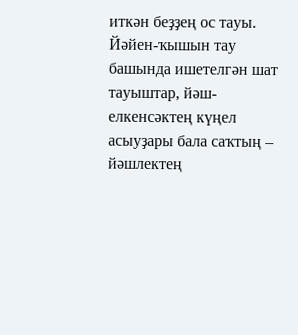иткән беҙҙең ос тауы.
Йәйен-ҡышын тау башында ишетелгән шат тауыштар, йәш-елкенсәктең күңел асыуҙары бала саҡтың – йәшлектең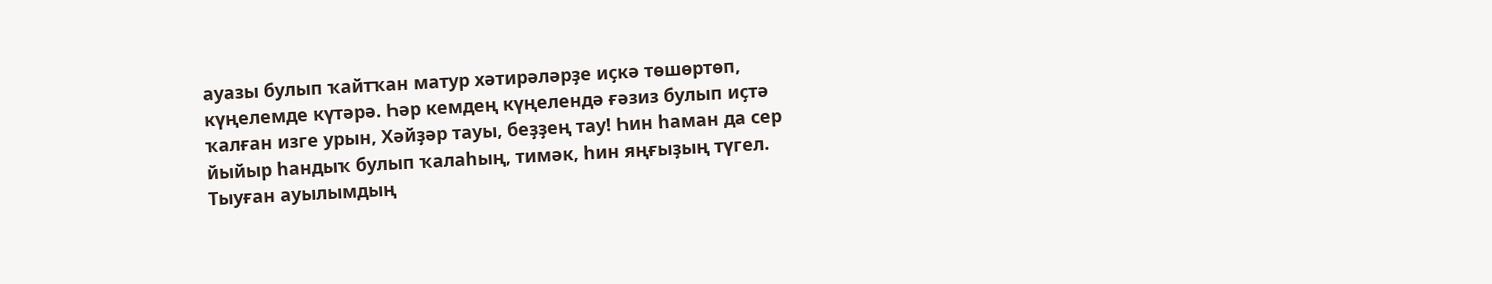ауазы булып ҡайтҡан матур хәтирәләрҙе иҫкә төшөртөп, күңелемде күтәрә. Һәр кемдең күңелендә ғәзиз булып иҫтә ҡалған изге урын, Хәйҙәр тауы, беҙҙең тау! Һин һаман да сер йыйыр һандыҡ булып ҡалаһың, тимәк, һин яңғыҙың түгел. Тыуған ауылымдың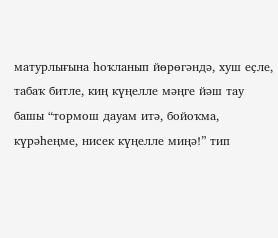матурлығына һоҡланып йөрөгәндә, хуш еҫле, табаҡ битле, киң күңелле мәңге йәш тау башы “тормош дауам итә, бойоҡма, күрәһеңме, нисек күңелле миңә!” тип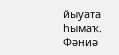йыуата һымаҡ.
Фәниә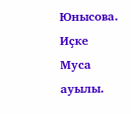Юнысова.
Иҫке Муса ауылы.